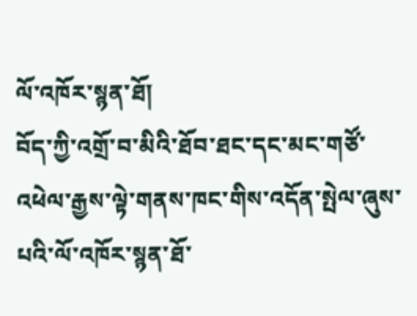ལོ་འཁོར་སྙན་ཐོ།
བོད་ཀྱི་འགྲོ་བ་མིའི་ཐོབ་ཐང་དང་མང་གཙོ་འཕེལ་རྒྱས་ལྟེ་གནས་ཁང་གིས་འདོན་སྤེལ་ཞུས་པའི་ལོ་འཁོར་སྙན་ཐོ་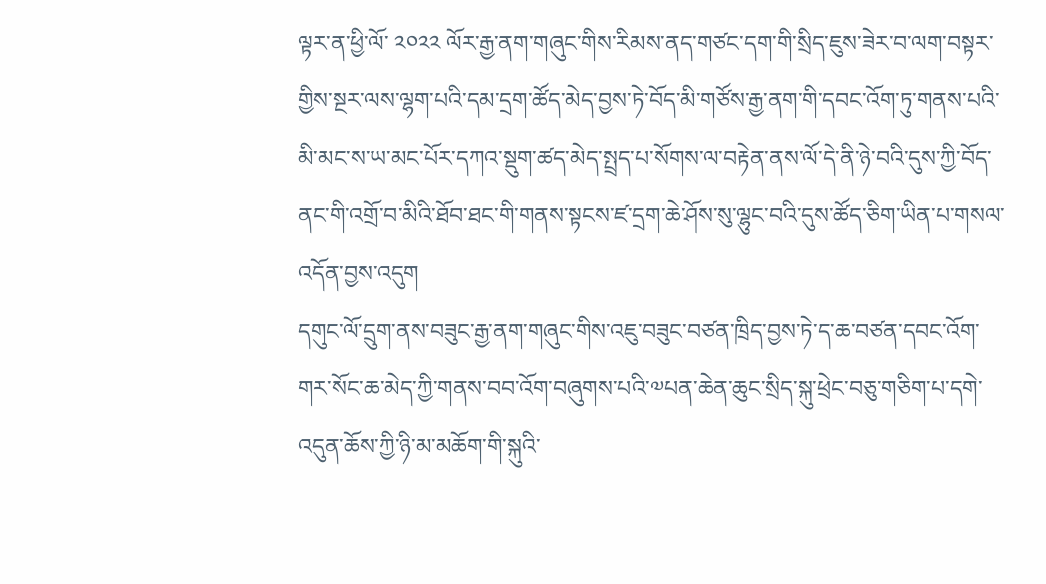ལྟར་ན་ཕྱི་ལོ་ ༢༠༢༢ ལོར་རྒྱ་ནག་གཞུང་གིས་རིམས་ནད་གཙང་དག་གི་སྲིད་ཇུས་ཟེར་བ་ལག་བསྟར་གྱིས་སྔར་ལས་ལྷག་པའི་དམ་དྲག་ཚོད་མེད་བྱས་ཏེ་བོད་མི་གཙོས་རྒྱ་ནག་གི་དབང་འོག་ཏུ་གནས་པའི་མི་མང་ས་ཡ་མང་པོར་དཀའ་སྡུག་ཚད་མེད་སྤྲད་པ་སོགས་ལ་བརྟེན་ནས་ལོ་དེ་ནི་ཉེ་བའི་དུས་ཀྱི་བོད་ནང་གི་འགྲོ་བ་མིའི་ཐོབ་ཐང་གི་གནས་སྟངས་ཛ་དྲག་ཆེ་ཤོས་སུ་ལྷུང་བའི་དུས་ཚོད་ཅིག་ཡིན་པ་གསལ་འདོན་བྱས་འདུག
དགུང་ལོ་དྲུག་ནས་བཟུང་རྒྱ་ནག་གཞུང་གིས་འཇུ་བཟུང་བཙན་ཁྲིད་བྱས་ཏེ་ད་ཆ་བཙན་དབང་འོག་གར་སོང་ཆ་མེད་ཀྱི་གནས་བབ་འོག་བཞུགས་པའི་༧པན་ཆེན་ཆུང་སྲིད་སྐུ་ཕྲེང་བཅུ་གཅིག་པ་དགེ་འདུན་ཆོས་ཀྱི་ཉི་མ་མཆོག་གི་སྐུའི་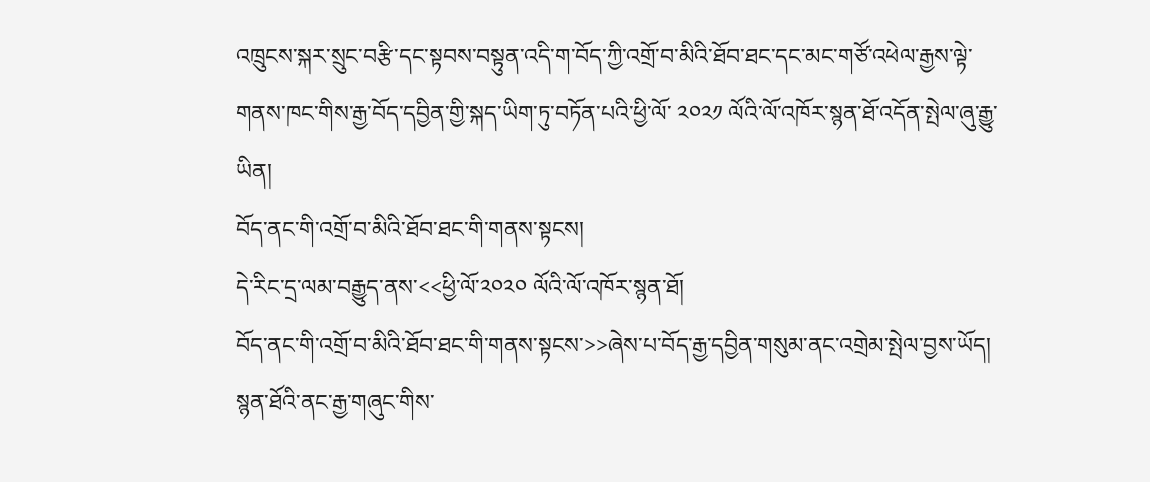འཁྲུངས་སྐར་སྲུང་བརྩི་དང་སྟབས་བསྟུན་འདི་ག་བོད་ཀྱི་འགྲོ་བ་མིའི་ཐོབ་ཐང་དང་མང་གཙོ་འཕེལ་རྒྱས་ལྟེ་གནས་ཁང་གིས་རྒྱ་བོད་དབྱིན་གྱི་སྐད་ཡིག་ཏུ་བཏོན་པའི་ཕྱི་ལོ་ ༢༠༢༡ ལོའི་ལོ་འཁོར་སྙན་ཐོ་འདོན་སྤེལ་ཞུ་རྒྱུ་ཡིན།
བོད་ནང་གི་འགྲོ་བ་མིའི་ཐོབ་ཐང་གི་གནས་སྟངས།
དེ་རིང་དྲ་ལམ་བརྒྱུད་ནས་<<ཕྱི་ལོ་༢༠༢༠ ལོའི་ལོ་འཁོར་སྙན་ཐོ།
བོད་ནང་གི་འགྲོ་བ་མིའི་ཐོབ་ཐང་གི་གནས་སྟངས་>>ཞེས་པ་བོད་རྒྱ་དབྱིན་གསུམ་ནང་འགྲེམ་སྤེལ་བྱས་ཡོད།
སྙན་ཐོའི་ནང་རྒྱ་གཞུང་གིས་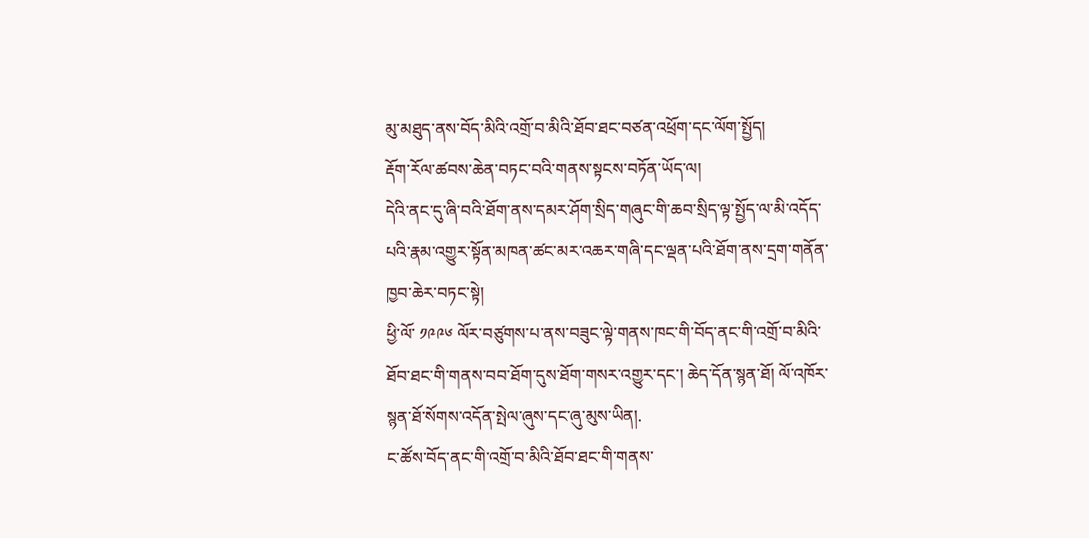མུ་མཐུད་ནས་བོད་མིའི་འགྲོ་བ་མིའི་ཐོབ་ཐང་བཙན་འཕྲོག་དང་ལོག་སྤྱོད།
རྡོག་རོལ་ཚབས་ཆེན་བཏང་བའི་གནས་སྟངས་བཏོན་ཡོད་ལ།
དེའི་ནང་དུ་ཞི་བའི་ཐོག་ནས་དམར་ཤོག་སྲིད་གཞུང་གི་ཆབ་སྲིད་ལྟ་སྤྱོད་ལ་མི་འདོད་པའི་རྣམ་འགྱུར་སྟོན་མཁན་ཚང་མར་འཆར་གཞི་དང་ལྡན་པའི་ཐོག་ནས་དྲག་གནོན་ཁྱབ་ཆེར་བཏང་སྟེ།
ཕྱི་ལོ་ ༡༩༩༦ ལོར་བཙུགས་པ་ནས་བཟུང་ལྟེ་གནས་ཁང་གི་བོད་ནང་གི་འགྲོ་བ་མིའི་ཐོབ་ཐང་གི་གནས་བབ་ཐོག་དུས་ཐོག་གསར་འགྱུར་དང་། ཆེད་དོན་སྙན་ཐོ། ལོ་འཁོར་སྙན་ཐོ་སོགས་འདོན་སྤེལ་ཞུས་དང་ཞུ་མུས་ཡིན།.
ང་ཚོས་བོད་ནང་གི་འགྲོ་བ་མིའི་ཐོབ་ཐང་གི་གནས་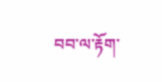བབ་ལ་རྟོག་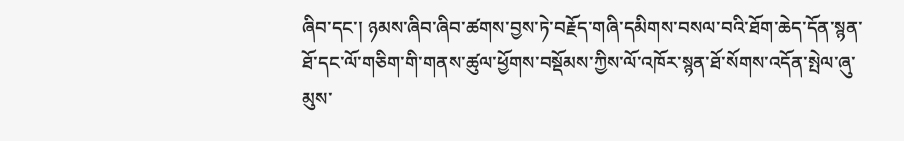ཞིབ་དང་། ཉམས་ཞིབ་ཞིབ་ཚགས་བྱས་ཏེ་བརྗོད་གཞི་དམིགས་བསལ་བའི་ཐོག་ཆེད་དོན་སྙན་ཐོ་དང་ལོ་གཅིག་གི་གནས་ཚུལ་ཕྱོགས་བསྡོམས་ཀྱིས་ལོ་འཁོར་སྙན་ཐོ་སོགས་འདོན་སྤེལ་ཞུ་མུས་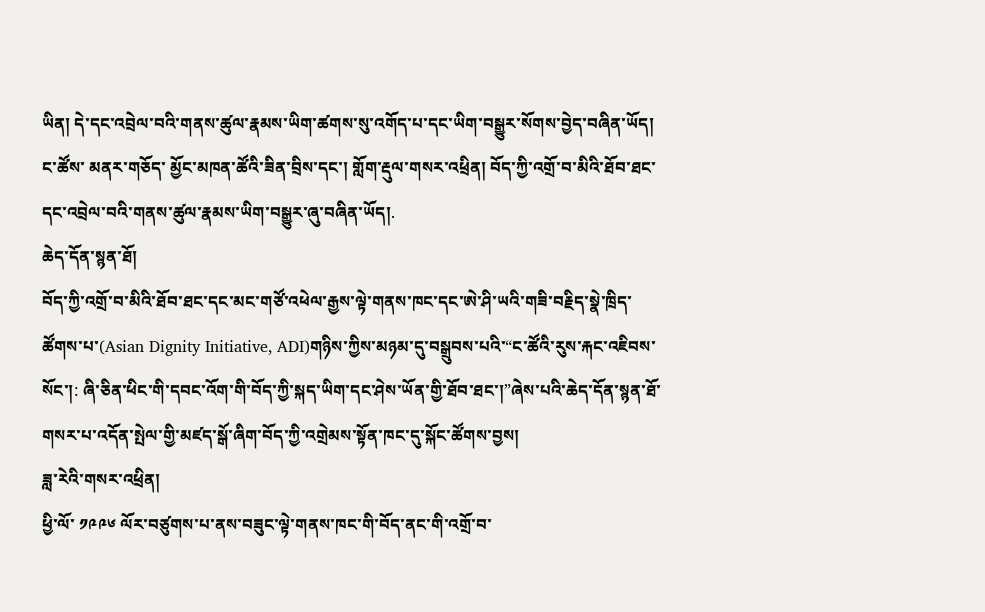ཡིན། དེ་དང་འབྲེལ་བའི་གནས་ཚུལ་རྣམས་ཡིག་ཚགས་སུ་འགོད་པ་དང་ཡིག་བསྒྱུར་སོགས་བྱེད་བཞིན་ཡོད། ང་ཚོས་ མནར་གཅོད་ མྱོང་མཁན་ཚོའི་ཟིན་བྲིས་དང་། གློག་རྡུལ་གསར་འཕྲིན། བོད་ཀྱི་འགྲོ་བ་མིའི་ཐོབ་ཐང་དང་འབྲེལ་བའི་གནས་ཚུལ་རྣམས་ཡིག་བསྒྱུར་ཞུ་བཞིན་ཡོད།.
ཆེད་དོན་སྙན་ཐོ།
བོད་ཀྱི་འགྲོ་བ་མིའི་ཐོབ་ཐང་དང་མང་གཙོ་འཕེལ་རྒྱས་ལྟེ་གནས་ཁང་དང་ཨེ་ཤི་ཡའི་གཟི་བརྗིད་སྣེ་ཁྲིད་ཚོགས་པ་(Asian Dignity Initiative, ADI)གཉིས་ཀྱིས་མཉམ་དུ་བསྒྲུབས་པའི་“ང་ཚོའི་རུས་རྐང་འཇིབས་སོང་།: ཞི་ཅིན་ཕིང་གི་དབང་འོག་གི་བོད་ཀྱི་སྐད་ཡིག་དང་ཤེས་ཡོན་གྱི་ཐོབ་ཐང་།”ཞེས་པའི་ཆེད་དོན་སྙན་ཐོ་གསར་པ་འདོན་སྤེལ་གྱི་མཛད་སྒོ་ཞིག་བོད་ཀྱི་འགྲེམས་སྟོན་ཁང་དུ་སྐོང་ཚོགས་བྱས།
ཟླ་རེའི་གསར་འཕྲིན།
ཕྱི་ལོ་ ༡༩༩༦ ལོར་བཙུགས་པ་ནས་བཟུང་ལྟེ་གནས་ཁང་གི་བོད་ནང་གི་འགྲོ་བ་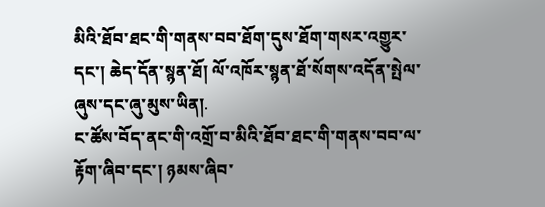མིའི་ཐོབ་ཐང་གི་གནས་བབ་ཐོག་དུས་ཐོག་གསར་འགྱུར་དང་། ཆེད་དོན་སྙན་ཐོ། ལོ་འཁོར་སྙན་ཐོ་སོགས་འདོན་སྤེལ་ཞུས་དང་ཞུ་མུས་ཡིན།.
ང་ཚོས་བོད་ནང་གི་འགྲོ་བ་མིའི་ཐོབ་ཐང་གི་གནས་བབ་ལ་རྟོག་ཞིབ་དང་། ཉམས་ཞིབ་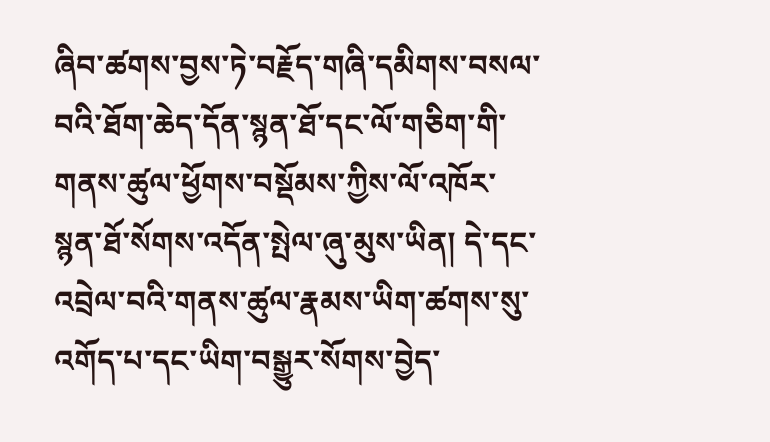ཞིབ་ཚགས་བྱས་ཏེ་བརྗོད་གཞི་དམིགས་བསལ་བའི་ཐོག་ཆེད་དོན་སྙན་ཐོ་དང་ལོ་གཅིག་གི་གནས་ཚུལ་ཕྱོགས་བསྡོམས་ཀྱིས་ལོ་འཁོར་སྙན་ཐོ་སོགས་འདོན་སྤེལ་ཞུ་མུས་ཡིན། དེ་དང་འབྲེལ་བའི་གནས་ཚུལ་རྣམས་ཡིག་ཚགས་སུ་འགོད་པ་དང་ཡིག་བསྒྱུར་སོགས་བྱེད་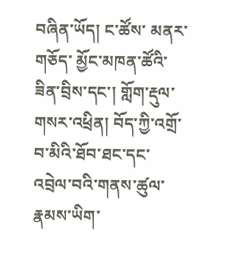བཞིན་ཡོད། ང་ཚོས་ མནར་གཅོད་ མྱོང་མཁན་ཚོའི་ཟིན་བྲིས་དང་། གློག་རྡུལ་གསར་འཕྲིན། བོད་ཀྱི་འགྲོ་བ་མིའི་ཐོབ་ཐང་དང་འབྲེལ་བའི་གནས་ཚུལ་རྣམས་ཡིག་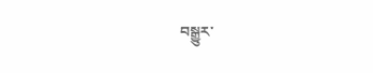བསྒྱུར་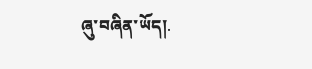ཞུ་བཞིན་ཡོད།.